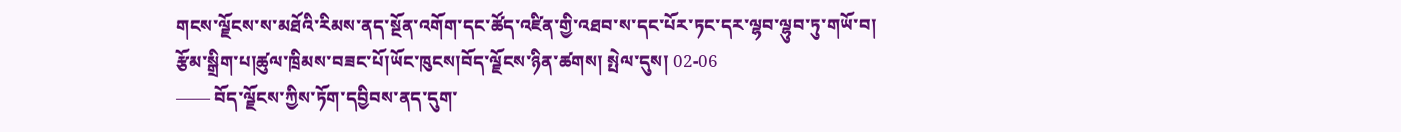གངས་ལྗོངས་ས་མཐོའི་རིམས་ནད་སྔོན་འགོག་དང་ཚོད་འཛིན་གྱི་འཐབ་ས་དང་པོར་ཏང་དར་ལྷབ་ལྷུབ་ཏུ་གཡོ་བ།
རྩོམ་སྒྲིག་པ།ཚུལ་ཁྲིམས་བཟང་པོ།ཡོང་ཁུངས།བོད་ལྗོངས་ཉིན་ཚགས། སྤེལ་དུས། 02-06
—— བོད་ལྗོངས་ཀྱིས་ཏོག་དབྱིབས་ནད་དུག་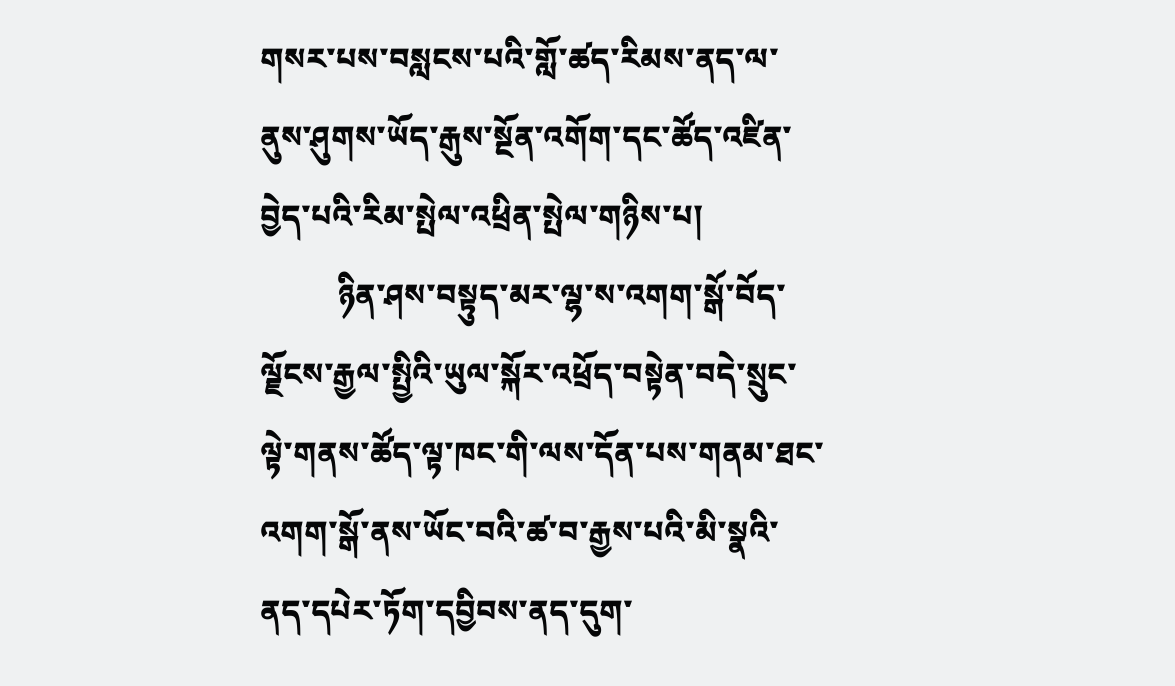གསར་པས་བསླངས་པའི་གློ་ཚད་རིམས་ནད་ལ་ནུས་ཤུགས་ཡོད་རྒུས་སྔོན་འགོག་དང་ཚོད་འཛིན་བྱེད་པའི་རིམ་སྤེལ་འཕྲིན་སྤེལ་གཉིས་པ།
          ཉིན་ཤས་བསྟུད་མར་ལྷ་ས་འགག་སྒོ་བོད་ལྗོངས་རྒྱལ་སྤྱིའི་ཡུལ་སྐོར་འཕྲོད་བསྟེན་བདེ་སྲུང་ལྟེ་གནས་ཚོད་ལྟ་ཁང་གི་ལས་དོན་པས་གནམ་ཐང་འགག་སྒོ་ནས་ཡོང་བའི་ཚ་བ་རྒྱས་པའི་མི་སྣའི་ནད་དཔེར་ཏོག་དབྱིབས་ནད་དུག་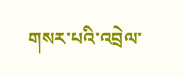གསར་པའི་འབྲེལ་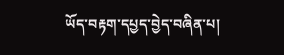ཡོད་བརྟག་དཔྱད་བྱེད་བཞིན་པ།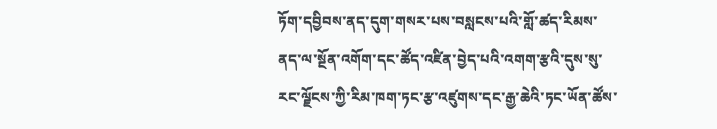ཏོག་དབྱིབས་ནད་དུག་གསར་པས་བསླངས་པའི་གློ་ཚད་རིམས་ནད་ལ་སྔོན་འགོག་དང་ཚོད་འཛིན་བྱེད་པའི་འགག་རྩའི་དུས་སུ་རང་ལྗོངས་ཀྱི་རིམ་ཁག་ཏང་རྩ་འཛུགས་དང་རྒྱ་ཆེའི་ཏང་ཡོན་ཚོས་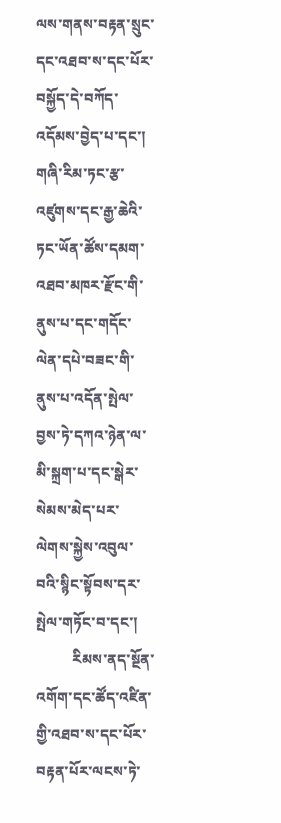ལས་གནས་བརྟན་སྲུང་དང་འཐབ་ས་དང་པོར་བསྐྱོད་དེ་བཀོད་འདོམས་བྱེད་པ་དང་། གཞི་རིམ་ཏང་རྩ་འཛུགས་དང་རྒྱ་ཆེའི་ཏང་ཡོན་ཚོས་དམག་འཐབ་མཁར་རྫོང་གི་ནུས་པ་དང་གདོང་ལེན་དཔེ་བཟང་གི་ནུས་པ་འདོན་སྤེལ་བྱས་ཏེ་དཀའ་ཉེན་ལ་མི་སྐྲག་པ་དང་སྒེར་སེམས་མེད་པར་ལེགས་སྐྱེས་འབུལ་བའི་སྙིང་སྟོབས་དར་སྤེལ་གཏོང་བ་དང་།
          རིམས་ནད་སྔོན་འགོག་དང་ཚོད་འཛིན་གྱི་འཐབ་ས་དང་པོར་བརྟན་པོར་ལངས་ཏེ་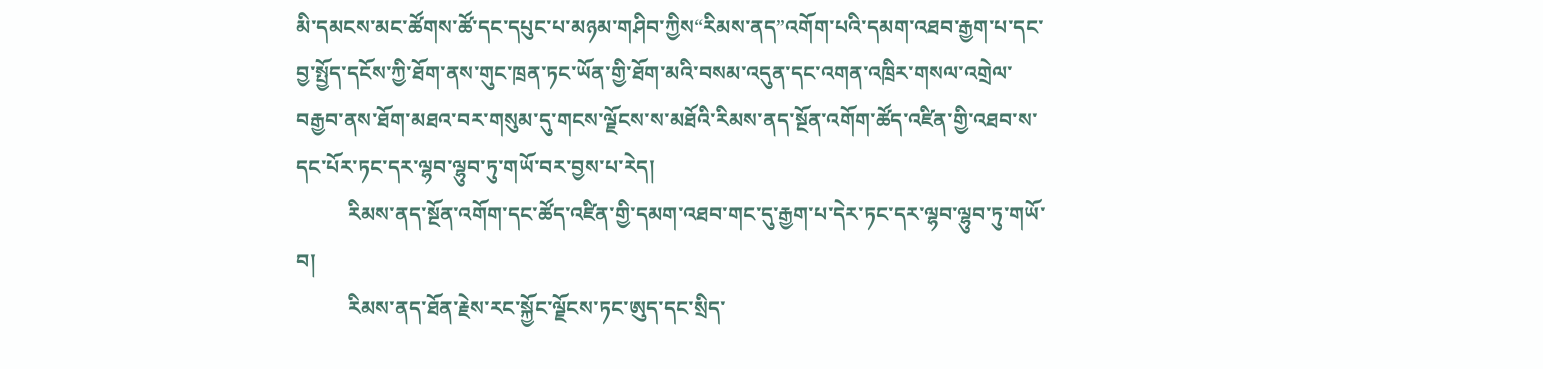མི་དམངས་མང་ཚོགས་ཚོ་དང་དཔུང་པ་མཉམ་གཤིབ་ཀྱིས“རིམས་ནད”འགོག་པའི་དམག་འཐབ་རྒྱག་པ་དང་བྱ་སྤྱོད་དངོས་ཀྱི་ཐོག་ནས་གུང་ཁྲན་ཏང་ཡོན་གྱི་ཐོག་མའི་བསམ་འདུན་དང་འགན་འཁྲིར་གསལ་འགྲེལ་བརྒྱབ་ནས་ཐོག་མཐའ་བར་གསུམ་དུ་གངས་ལྗོངས་ས་མཐོའི་རིམས་ནད་སྔོན་འགོག་ཚོད་འཛིན་གྱི་འཐབ་ས་དང་པོར་ཏང་དར་ལྷབ་ལྷུབ་ཏུ་གཡོ་བར་བྱས་པ་རེད།
          རིམས་ནད་སྔོན་འགོག་དང་ཚོད་འཛིན་གྱི་དམག་འཐབ་གང་དུ་རྒྱག་པ་དེར་ཏང་དར་ལྷབ་ལྷུབ་ཏུ་གཡོ་བ།
          རིམས་ནད་ཐོན་རྗེས་རང་སྐྱོང་ལྗོངས་ཏང་ཨུད་དང་སྲིད་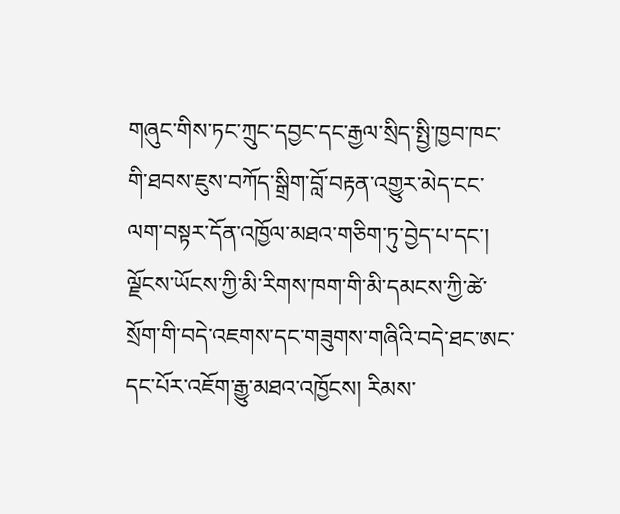གཞུང་གིས་ཏང་ཀྲུང་དབྱང་དང་རྒྱལ་སྲིད་སྤྱི་ཁྱབ་ཁང་གི་ཐབས་ཇུས་བཀོད་སྒྲིག་བློ་བརྟན་འགྱུར་མེད་ངང་ལག་བསྟར་དོན་འཁྱོལ་མཐའ་གཅིག་ཏུ་བྱེད་པ་དང་། ལྗོངས་ཡོངས་ཀྱི་མི་རིགས་ཁག་གི་མི་དམངས་ཀྱི་ཚེ་སྲོག་གི་བདེ་འཇགས་དང་གཟུགས་གཞིའི་བདེ་ཐང་ཨང་དང་པོར་འཇོག་རྒྱུ་མཐའ་འཁྱོངས། རིམས་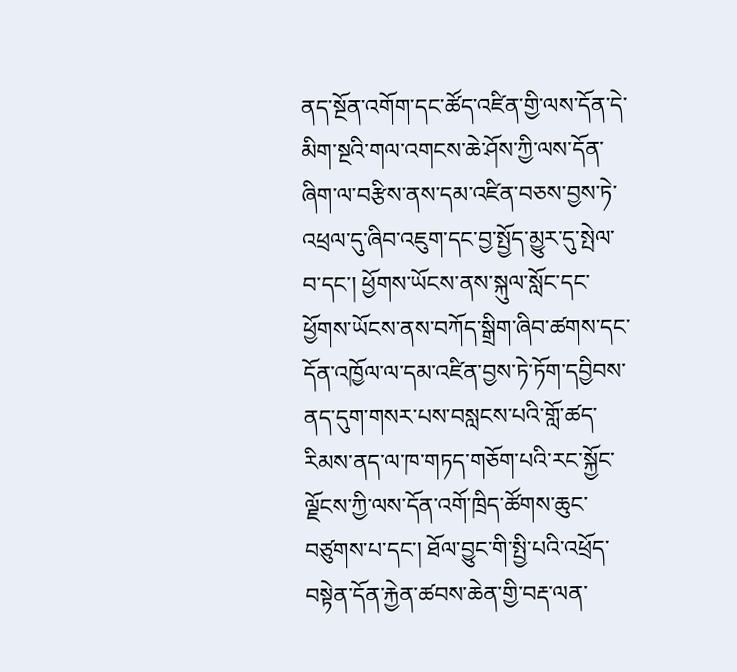ནད་སྔོན་འགོག་དང་ཚོད་འཛིན་གྱི་ལས་དོན་དེ་མིག་སྔའི་གལ་འགངས་ཆེ་ཤོས་ཀྱི་ལས་དོན་ཞིག་ལ་བརྩིས་ནས་དམ་འཛིན་བཅས་བྱས་ཏེ་འཕྲལ་དུ་ཞིབ་འཇུག་དང་བྱ་སྤྱོད་མྱུར་དུ་སྤེལ་བ་དང་། ཕྱོགས་ཡོངས་ནས་སྐུལ་སློང་དང་ཕྱོགས་ཡོངས་ནས་བཀོད་སྒྲིག་ཞིབ་ཚགས་དང་དོན་འཁྱོལ་ལ་དམ་འཛིན་བྱས་ཏེ་ཏོག་དབྱིབས་ནད་དུག་གསར་པས་བསླངས་པའི་གློ་ཚད་རིམས་ནད་ལ་ཁ་གཏད་གཅོག་པའི་རང་སྐྱོང་ལྗོངས་ཀྱི་ལས་དོན་འགོ་ཁྲིད་ཚོགས་ཆུང་བཙུགས་པ་དང་། ཐོལ་བྱུང་གི་སྤྱི་པའི་འཕྲོད་བསྟེན་དོན་རྐྱེན་ཚབས་ཆེན་གྱི་བརྡ་ལན་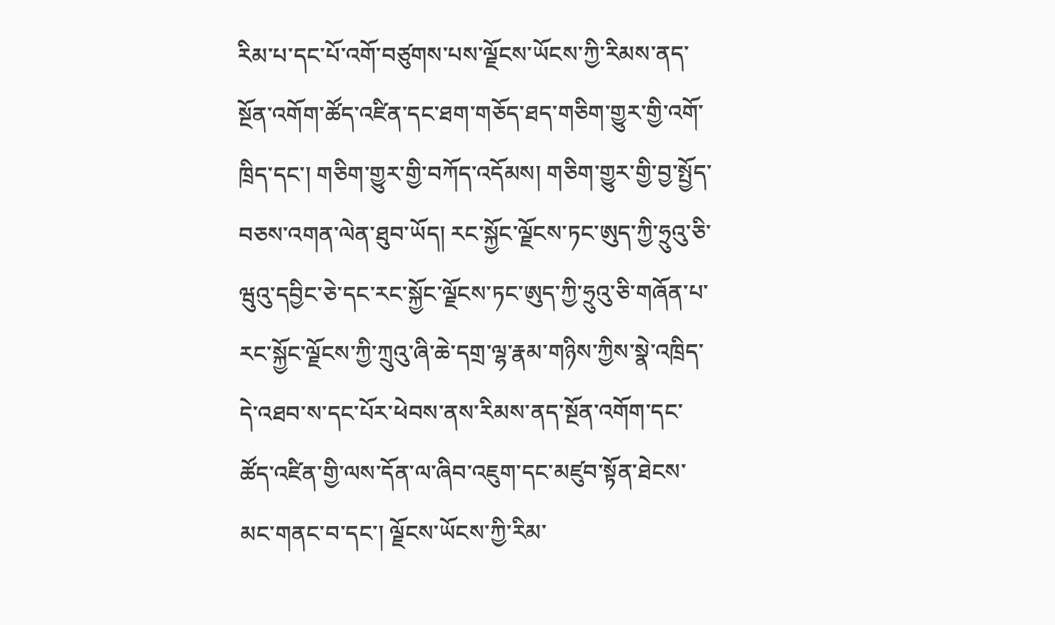རིམ་པ་དང་པོ་འགོ་བཙུགས་པས་ལྗོངས་ཡོངས་ཀྱི་རིམས་ནད་སྔོན་འགོག་ཚོད་འཛིན་དང་ཐག་གཅོད་ཐད་གཅིག་གྱུར་གྱི་འགོ་ཁྲིད་དང་། གཅིག་གྱུར་གྱི་བཀོད་འདོམས། གཅིག་གྱུར་གྱི་བྱ་སྤྱོད་བཅས་འགན་ལེན་ཐུབ་ཡོད། རང་སྐྱོང་ལྗོངས་ཏང་ཨུད་ཀྱི་ཧྲུའུ་ཅི་ཝུའུ་དབྱིང་ཅེ་དང་རང་སྐྱོང་ལྗོངས་ཏང་ཨུད་ཀྱི་ཧྲུའུ་ཅི་གཞོན་པ་རང་སྐྱོང་ལྗོངས་ཀྱི་ཀྲུའུ་ཞི་ཆེ་དགྲ་ལྷ་རྣམ་གཉིས་ཀྱིས་སྣེ་འཁྲིད་དེ་འཐབ་ས་དང་པོར་ཕེབས་ནས་རིམས་ནད་སྔོན་འགོག་དང་ཚོད་འཛིན་གྱི་ལས་དོན་ལ་ཞིབ་འཇུག་དང་མཛུབ་སྟོན་ཐེངས་མང་གནང་བ་དང་། ལྗོངས་ཡོངས་ཀྱི་རིམ་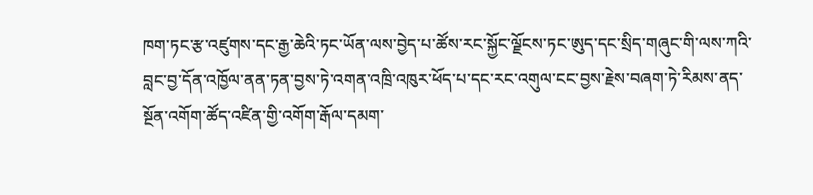ཁག་ཏང་རྩ་འཛུགས་དང་རྒྱ་ཆེའི་ཏང་ཡོན་ལས་བྱེད་པ་ཚོས་རང་སྐྱོང་ལྗོངས་ཏང་ཨུད་དང་སྲིད་གཞུང་གི་ལས་ཀའི་བླང་བྱ་དོན་འཁྱོལ་ནན་ཏན་བྱས་ཏེ་འགན་འཁྲི་འཁུར་ཕོད་པ་དང་རང་འགུལ་ངང་བྱས་རྗེས་བཞག་ཏེ་རིམས་ནད་སྔོན་འགོག་ཚོད་འཛིན་གྱི་འགོག་རྒོལ་དམག་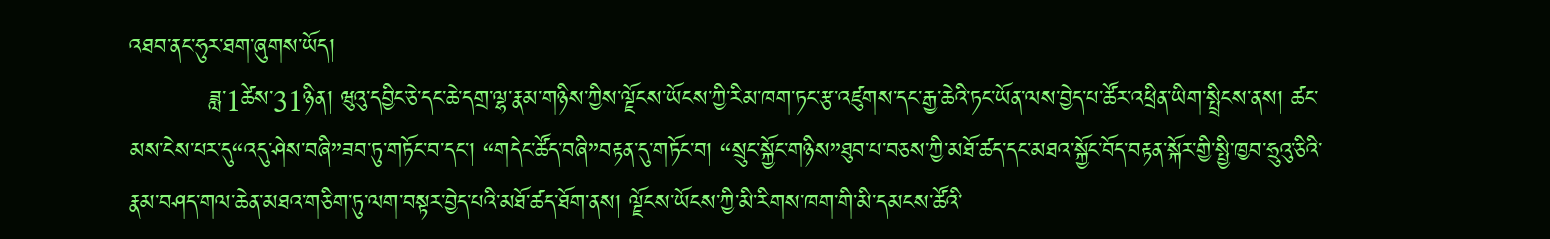འཐབ་ནང་ཧུར་ཐག་ཞུགས་ཡོད།
          ཟླ་1ཚེས་31ཉིན། ཝུའུ་དབྱིང་ཅེ་དང་ཆེ་དགྲ་ལྷ་རྣམ་གཉིས་ཀྱིས་ལྗོངས་ཡོངས་ཀྱི་རིམ་ཁག་ཏང་རྩ་འཛུགས་དང་རྒྱ་ཆེའི་ཏང་ཡོན་ལས་བྱེད་པ་ཚོར་འཕྲིན་ཡིག་སྤྲིངས་ནས། ཚང་མས་ངེས་པར་དུ“འདུ་ཤེས་བཞི”ཟབ་ཏུ་གཏོང་བ་དང་། “གདེང་ཚོད་བཞི”བརྟན་དུ་གཏོང་བ། “སྲུང་སྐྱོང་གཉིས”ཐུབ་པ་བཅས་ཀྱི་མཐོ་ཚད་དང་མཐའ་སྐྱོང་བོད་བརྟན་སྐོར་གྱི་སྤྱི་ཁྱབ་ཧྲུའུ་ཅིའི་རྣམ་བཤད་གལ་ཆེན་མཐའ་གཅིག་ཏུ་ལག་བསྟར་བྱེད་པའི་མཐོ་ཚད་ཐོག་ནས། ལྗོངས་ཡོངས་ཀྱི་མི་རིགས་ཁག་གི་མི་དམངས་ཚོའི་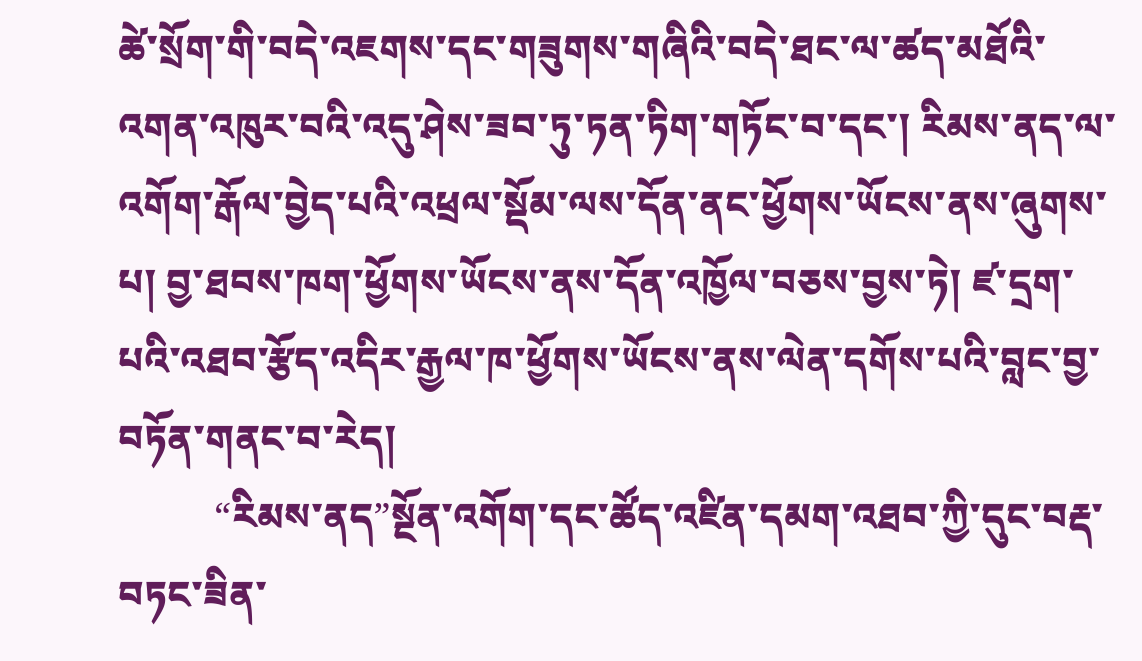ཚེ་སྲོག་གི་བདེ་འཇགས་དང་གཟུགས་གཞིའི་བདེ་ཐང་ལ་ཚད་མཐོའི་འགན་འཁུར་བའི་འདུ་ཤེས་ཟབ་ཏུ་ཏན་ཏིག་གཏོང་བ་དང་། རིམས་ནད་ལ་འགོག་རྒོལ་བྱེད་པའི་འཕྲལ་སྡོམ་ལས་དོན་ནང་ཕྱོགས་ཡོངས་ནས་ཞུགས་པ། བྱ་ཐབས་ཁག་ཕྱོགས་ཡོངས་ནས་དོན་འཁྱོལ་བཅས་བྱས་ཏེ། ཛ་དྲག་པའི་འཐབ་རྩོད་འདིར་རྒྱལ་ཁ་ཕྱོགས་ཡོངས་ནས་ལེན་དགོས་པའི་བླང་བྱ་བཏོན་གནང་བ་རེད།
          “རིམས་ནད”སྔོན་འགོག་དང་ཚོད་འཛིན་དམག་འཐབ་ཀྱི་དུང་བརྡ་བཏང་ཟིན་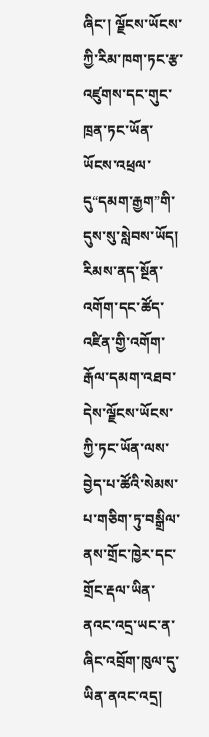ཞིང་། ལྗོངས་ཡོངས་ཀྱི་རིམ་ཁག་ཏང་རྩ་འཛུགས་དང་གུང་ཁྲན་ཏང་ཡོན་ཡོངས་འཕྲལ་དུ“དམག་རྒྱག”གི་དུས་སུ་སླེབས་ཡོད། རིམས་ནད་སྔོན་འགོག་དང་ཚོད་འཛིན་གྱི་འགོག་རྒོལ་དམག་འཐབ་དེས་ལྗོངས་ཡོངས་ཀྱི་ཏང་ཡོན་ལས་བྱེད་པ་ཚོའི་སེམས་པ་གཅིག་ཏུ་བསྒྲིལ་ནས་གྲོང་ཁྱེར་དང་གྲོང་རྡལ་ཡིན་ནའང་འདྲ་ཡང་ན་ཞིང་འབྲོག་ཁུལ་དུ་ཡིན་ནའང་འདྲ།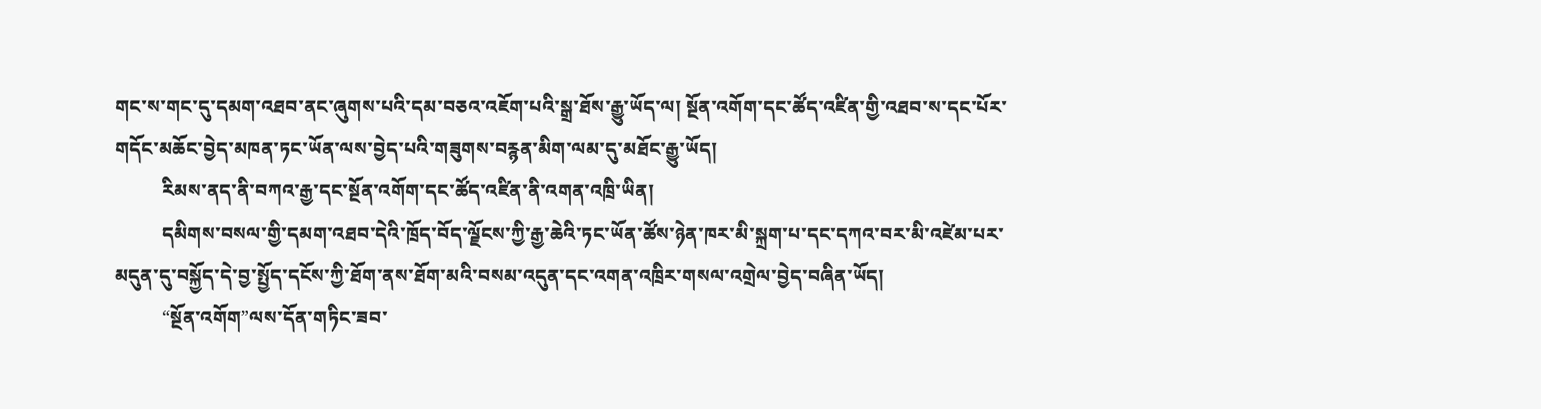གང་ས་གང་དུ་དམག་འཐབ་ནང་ཞུགས་པའི་དམ་བཅའ་འཇོག་པའི་སྒྲ་ཐོས་རྒྱུ་ཡོད་ལ། སྔོན་འགོག་དང་ཚོད་འཛིན་གྱི་འཐབ་ས་དང་པོར་གདོང་མཆོང་བྱེད་མཁན་ཏང་ཡོན་ལས་བྱེད་པའི་གཟུགས་བརྙན་མིག་ལམ་དུ་མཐོང་རྒྱུ་ཡོད།
          རིམས་ནད་ནི་བཀའ་རྒྱ་དང་སྔོན་འགོག་དང་ཚོད་འཛིན་ནི་འགན་འཁྲི་ཡིན།
          དམིགས་བསལ་གྱི་དམག་འཐབ་དེའི་ཁྲོད་བོད་ལྗོངས་ཀྱི་རྒྱ་ཆེའི་ཏང་ཡོན་ཚོས་ཉེན་ཁར་མི་སྐྲག་པ་དང་དཀའ་བར་མི་འཛེམ་པར་མདུན་དུ་བསྐྱོད་དེ་བྱ་སྤྱོད་དངོས་ཀྱི་ཐོག་ནས་ཐོག་མའི་བསམ་འདུན་དང་འགན་འཁྲིར་གསལ་འགྲེལ་བྱེད་བཞིན་ཡོད།
          “སྔོན་འགོག”ལས་དོན་གཏིང་ཟབ་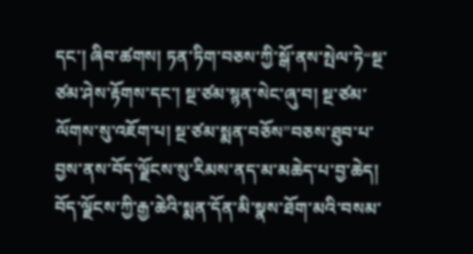དང་། ཞིབ་ཚགས། ཏན་ཏིག་བཅས་ཀྱི་སྒོ་ནས་སྤེལ་ཏེ“སྔ་ཙམ་ཤེས་རྟོགས་དང་། སྔ་ཙམ་སྙན་སེང་ཞུ་བ། སྔ་ཙམ་ལོགས་སུ་འཇོག་པ། སྔ་ཙམ་སྨན་བཅོས”བཅས་ཐུབ་པ་བྱས་ནས་བོད་ལྗོངས་སུ་རིམས་ནད་མ་མཆེད་པ་བྱ་ཆེད། བོད་ལྗོངས་ཀྱི་རྒྱ་ཆེའི་སྨན་དོན་མི་སྣས་ཐོག་མའི་བསམ་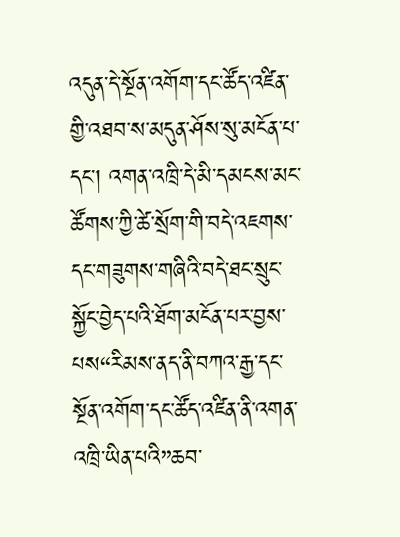འདུན་དེ་སྔོན་འགོག་དང་ཚོད་འཛིན་གྱི་འཐབ་ས་མདུན་ཤོས་སུ་མངོན་པ་དང་། འགན་འཁྲི་དེ་མི་དམངས་མང་ཚོགས་ཀྱི་ཚེ་སྲོག་གི་བདེ་འཇགས་དང་གཟུགས་གཞིའི་བདེ་ཐང་སྲུང་སྐྱོང་བྱེད་པའི་ཐོག་མངོན་པར་བྱས་པས“རིམས་ནད་ནི་བཀའ་རྒྱ་དང་སྔོན་འགོག་དང་ཚོད་འཛིན་ནི་འགན་འཁྲི་ཡིན་པའི”ཆབ་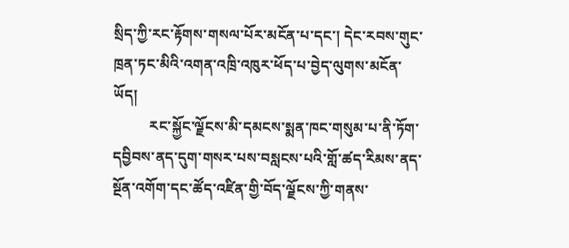སྲིད་ཀྱི་རང་རྟོགས་གསལ་པོར་མངོན་པ་དང་། དེང་རབས་གུང་ཁྲན་ཏང་མིའི་འགན་འཁྲི་འཁུར་ཕོད་པ་བྱེད་ལུགས་མངོན་ཡོད།
          རང་སྐྱོང་ལྗོངས་མི་དམངས་སྨན་ཁང་གསུམ་པ་ནི་ཏོག་དབྱིབས་ནད་དུག་གསར་པས་བསླངས་པའི་གློ་ཚད་རིམས་ནད་སྔོན་འགོག་དང་ཚོད་འཛིན་གྱི་བོད་ལྗོངས་ཀྱི་གནས་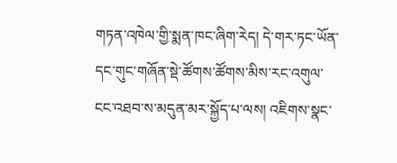གཏན་འཁེལ་གྱི་སྨན་ཁང་ཞིག་རེད། དེ་གར་ཏང་ཡོན་དང་གུང་གཞོན་སྡེ་ཚོགས་ཚོགས་མིས་རང་འགུལ་ངང་འཐབ་ས་མདུན་མར་སྐྱོད་པ་ལས། འཇིགས་སྣང་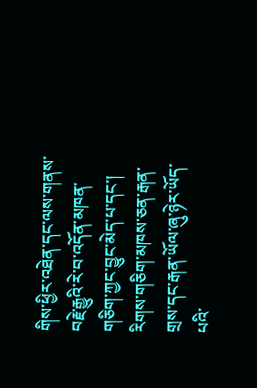གིས་ཕྱིར་འཐེན་དང་ལས་གནས་བརྗེ་རྒྱུའི་རེ་བ་འདོན་མཁན་གཅིག་ཀྱང་བྱུང་མེད་པ་དང་། རིགས་གཅིག་མཁས་ཅན་རྒན་གྲས་དང་རྒན་ཡོལ་ཞུ་ཉེར་ཡོད་པའི་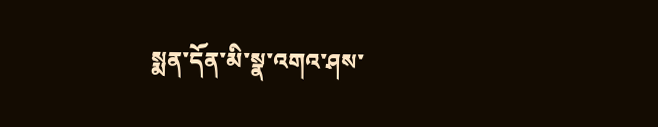སྨན་དོན་མི་སྣ་འགའ་ཤས་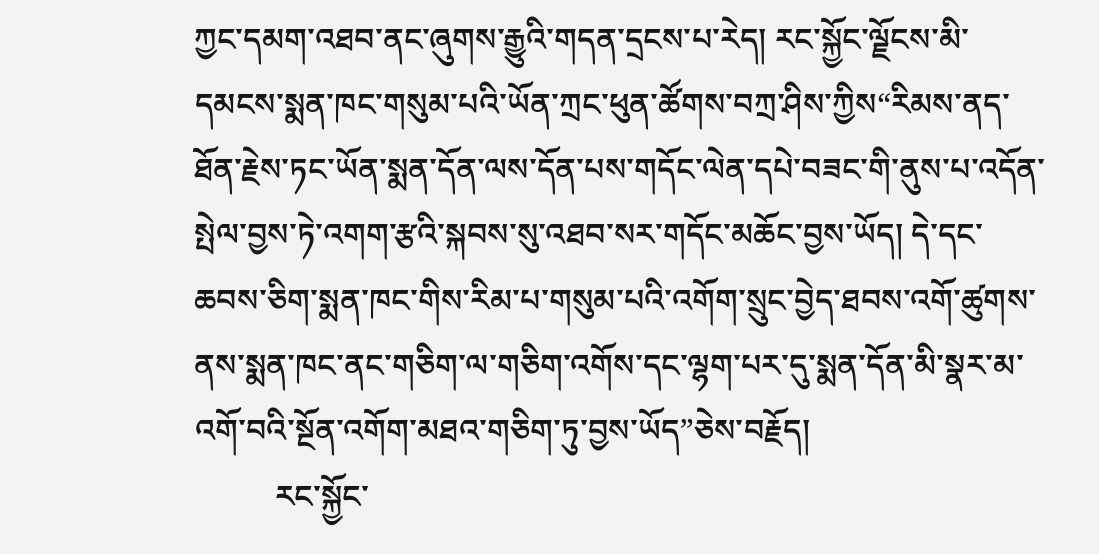ཀྱང་དམག་འཐབ་ནང་ཞུགས་རྒྱུའི་གདན་དྲངས་པ་རེད། རང་སྐྱོང་ལྗོངས་མི་དམངས་སྨན་ཁང་གསུམ་པའི་ཡོན་ཀྲང་ཕུན་ཚོགས་བཀྲ་ཤིས་ཀྱིས“རིམས་ནད་ཐོན་རྗེས་ཏང་ཡོན་སྨན་དོན་ལས་དོན་པས་གདོང་ལེན་དཔེ་བཟང་གི་ནུས་པ་འདོན་སྤེལ་བྱས་ཏེ་འགག་རྩའི་སྐབས་སུ་འཐབ་སར་གདོང་མཆོང་བྱས་ཡོད། དེ་དང་ཆབས་ཅིག་སྨན་ཁང་གིས་རིམ་པ་གསུམ་པའི་འགོག་སྲུང་བྱེད་ཐབས་འགོ་ཚུགས་ནས་སྨན་ཁང་ནང་གཅིག་ལ་གཅིག་འགོས་དང་ལྷག་པར་དུ་སྨན་དོན་མི་སྣར་མ་འགོ་བའི་སྔོན་འགོག་མཐའ་གཅིག་ཏུ་བྱས་ཡོད”ཅེས་བརྗོད།
          རང་སྐྱོང་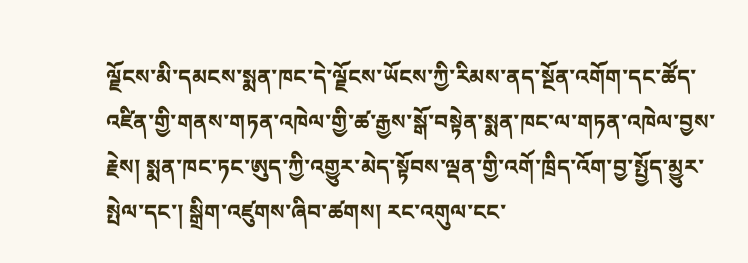ལྗོངས་མི་དམངས་སྨན་ཁང་དེ་ལྗོངས་ཡོངས་ཀྱི་རིམས་ནད་སྔོན་འགོག་དང་ཚོད་འཛིན་གྱི་གནས་གཏན་འཁེལ་གྱི་ཚ་རྒྱས་སྒོ་བསྟེན་སྨན་ཁང་ལ་གཏན་འཁེལ་བྱས་རྗེས། སྨན་ཁང་ཏང་ཨུད་ཀྱི་འགྱུར་མེད་སྟོབས་ལྡན་གྱི་འགོ་ཁྲིད་འོག་བྱ་སྤྱོད་མྱུར་སྤེལ་དང་། སྒྲིག་འཛུགས་ཞིབ་ཚགས། རང་འགུལ་ངང་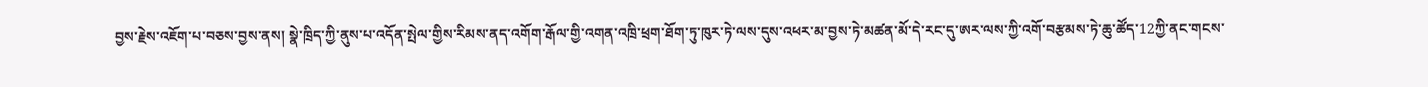བྱས་རྗེས་འཇོག་པ་བཅས་བྱས་ནས། སྣེ་ཁྲིད་ཀྱི་ནུས་པ་འདོན་སྤེལ་གྱིས་རིམས་ནད་འགོག་རྒོལ་གྱི་འགན་འཁྲི་ཕྲག་ཐོག་ཏུ་ཁུར་ཏེ་ལས་དུས་འཕར་མ་བྱས་ཏེ་མཚན་མོ་དེ་རང་དུ་ཨར་ལས་ཀྱི་འགོ་བརྩམས་ཏེ་ཆུ་ཚོད་12ཀྱི་ནང་གངས་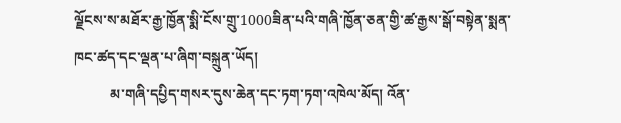ལྗོངས་ས་མཐོར་རྒྱ་ཁྱོན་སྨི་ངོས་གྲུ་1000ཟིན་པའི་གཞི་ཁྱོན་ཅན་གྱི་ཚ་རྒྱས་སྒོ་བསྟེན་སྨན་ཁང་ཚད་དང་ལྡན་པ་ཞིག་བསྐྲུན་ཡོད།
          མ་གཞི་དཔྱིད་གསར་དུས་ཆེན་དང་ཏག་ཏག་འཁེལ་མོད། འོན་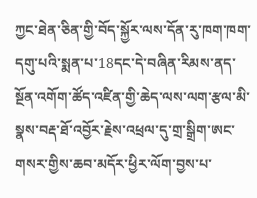ཀྱང་ཐེན་ཅིན་གྱི་བོད་སྐྱོར་ལས་དོན་རུ་ཁག་ཁག་དགུ་པའི་སྨན་པ་18དང་དེ་བཞིན་རིམས་ནད་སྔོན་འགོག་ཚོད་འཛིན་གྱི་ཆེད་ལས་ལག་རྩལ་མི་སྣས་བརྡ་ཐོ་འབྱོར་རྗེས་འཕྲལ་དུ་གྲ་སྒྲིག་ཨང་གསར་གྱིས་ཆབ་མདོར་ཕྱིར་ལོག་བྱས་པ་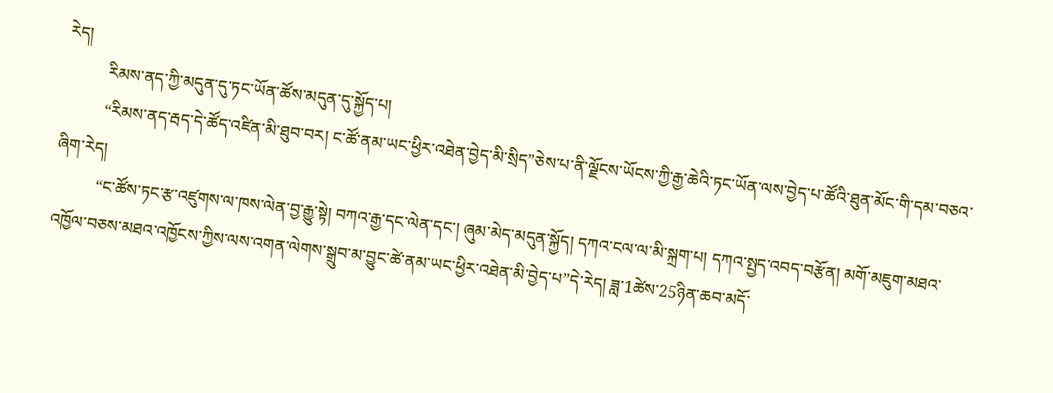རེད།
          རིམས་ནད་ཀྱི་མདུན་དུ་ཏང་ཡོན་ཚོས་མདུན་དུ་སྐྱོད་པ།
          “རིམས་ནད་རྦད་དེ་ཚོད་འཛིན་མི་ཐུབ་བར། ང་ཚོ་ནམ་ཡང་ཕྱིར་འཐེན་བྱེད་མི་སྲིད”ཅེས་པ་ནི་ལྗོངས་ཡོངས་ཀྱི་རྒྱ་ཆེའི་ཏང་ཡོན་ལས་བྱེད་པ་ཚོའི་ཐུན་མོང་གི་དམ་བཅའ་ཞིག་རེད།
          “ང་ཚོས་ཏང་རྩ་འཛུགས་ལ་ཁས་ལེན་བྱ་རྒྱུ་སྟེ། བཀའ་རྒྱ་དང་ལེན་དང་། ཞུམ་མེད་མདུན་སྐྱོད། དཀའ་ངལ་ལ་མི་སྐྲག་པ། དཀའ་སྤྱད་འབད་བརྩོན། མགོ་མཇུག་མཐའ་འཁྱོལ་བཅས་མཐའ་འཁྱོངས་ཀྱིས་ལས་འགན་ལེགས་སྒྲུབ་མ་བྱུང་ཚེ་ནམ་ཡང་ཕྱིར་འཐེན་མི་བྱེད་པ”དེ་རེད། ཟླ་1ཚེས་25ཉིན་ཆབ་མདོ་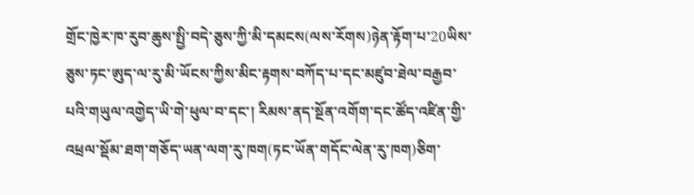གྲོང་ཁྱེར་ཁ་རུབ་ཆུས་སྤྱི་བདེ་ཅུས་ཀྱི་མི་དམངས(ལས་རོགས)ཉེན་རྟོག་པ་20ཡིས་ཅུས་ཏང་ཨུད་ལ་རུ་མི་ཡོངས་ཀྱིས་མིང་རྟགས་བཀོད་པ་དང་མཛུབ་ཐེལ་བརྒྱབ་པའི་གཡུལ་འགྱེད་ཡི་གེ་ཕུལ་བ་དང་། རིམས་ནད་སྔོན་འགོག་དང་ཚོད་འཛིན་གྱི་འཕྲལ་སྡོམ་ཐག་གཅོད་ཡན་ལག་རུ་ཁག(ཏང་ཡོན་གདོང་ལེན་རུ་ཁག)ཅིག་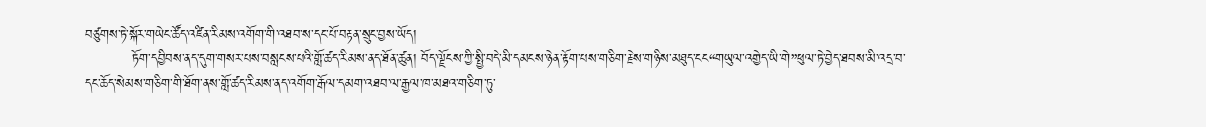བཙུགས་ཏེ་སྐོར་གཡེང་ཚོད་འཛིན་རིམས་འགོག་གི་འཐབ་ས་དང་པོ་བརྟན་སྲུང་བྱས་ཡོད།
          ཏོག་དབྱིབས་ནད་དུག་གསར་པས་བསླངས་པའི་གློ་ཚད་རིམས་ནད་ཐོན་ཚུན། བོད་ལྗོངས་ཀྱི་སྤྱི་བདེ་མི་དམངས་ཉེན་རྟོག་པས་གཅིག་རྗེས་གཉིས་མཐུད་ངང“གཡུལ་འགྱེད་ཡི་གེ”ཕུལ་ཏེ་བྱེད་ཐབས་མི་འདྲ་བ་དང་ཆོད་སེམས་གཅིག་གི་ཐོག་ནས་གློ་ཚད་རིམས་ནད་འགོག་རྒོལ་དམག་འཐབ་ལ་རྒྱལ་ཁ་མཐའ་གཅིག་ཏུ་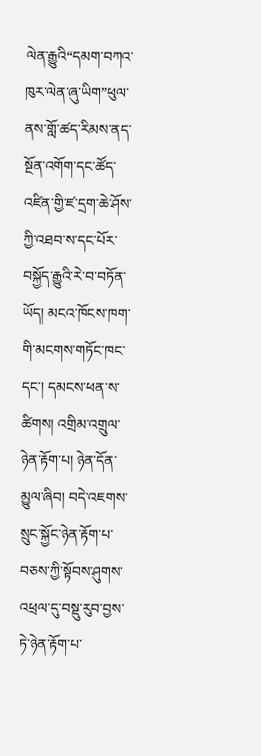ལེན་རྒྱུའི“དམག་བཀའ་ཁུར་ལེན་ཞུ་ཡིག”ཕུལ་ནས་གློ་ཚད་རིམས་ནད་སྔོན་འགོག་དང་ཚོད་འཛིན་གྱི་ཛ་དྲག་ཆེ་ཤོས་ཀྱི་འཐབ་ས་དང་པོར་བསྐྱོད་རྒྱུའི་རེ་བ་བཏོན་ཡོད། མངའ་ཁོངས་ཁག་གི་མངགས་གཏོང་ཁང་དང་། དམངས་ཕན་ས་ཚིགས། འགྲིམ་འགྲུལ་ཉེན་རྟོག་པ། ཉེན་དོན་མྱུལ་ཞིབ། བདེ་འཇགས་སྲུང་སྐྱོང་ཉེན་རྟོག་པ་བཅས་ཀྱི་སྟོབས་ཤུགས་འཕྲལ་དུ་བསྡུ་རུབ་བྱས་ཏེ་ཉེན་རྟོག་པ་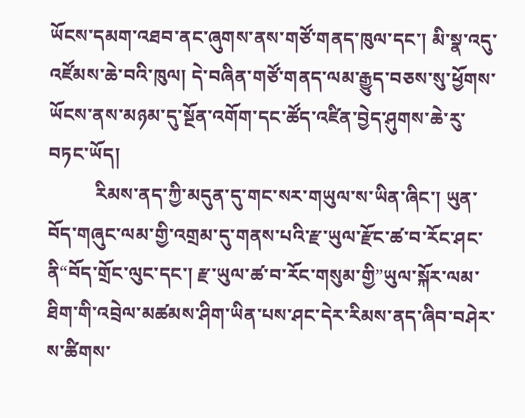ཡོངས་དམག་འཐབ་ནང་ཞུགས་ནས་གཙོ་གནད་ཁུལ་དང་། མི་སྣ་འདུ་འཛོམས་ཆེ་བའི་ཁུལ། དེ་བཞིན་གཙོ་གནད་ལམ་རྒྱུད་བཅས་སུ་ཕྱོགས་ཡོངས་ནས་མཉམ་དུ་སྔོན་འགོག་དང་ཚོད་འཛིན་བྱེད་ཤུགས་ཆེ་རུ་བཏང་ཡོད།
          རིམས་ནད་ཀྱི་མདུན་དུ་གང་སར་གཡུལ་ས་ཡིན་ཞིང་། ཡུན་བོད་གཞུང་ལམ་གྱི་འགྲམ་དུ་གནས་པའི་རྫ་ཡུལ་རྫོང་ཚ་བ་རོང་ཤང་ནི“བོད་གྲོང་ལུང་དང་། རྫ་ཡུལ་ཚ་བ་རོང་གསུམ་གྱི”ཡུལ་སྐོར་ལམ་ཐིག་གི་འབྲེལ་མཚམས་ཤིག་ཡིན་པས་ཤང་དེར་རིམས་ནད་ཞིབ་བཤེར་ས་ཚིགས་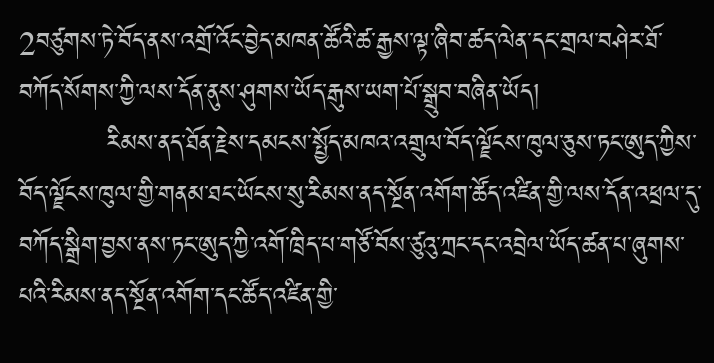2བཙུགས་ཏེ་བོད་ནས་འགྲོ་འོང་བྱེད་མཁན་ཚོའི་ཚ་རྒྱས་ལྟ་ཞིབ་ཚད་ལེན་དང་གྲལ་བཤེར་ཐོ་བཀོད་སོགས་ཀྱི་ལས་དོན་ནུས་ཤུགས་ཡོད་རྒུས་ཡག་པོ་སྒྲུབ་བཞིན་ཡོད།
          རིམས་ནད་ཐོན་རྗེས་དམངས་སྤྱོད་མཁའ་འགྲུལ་བོད་ལྗོངས་ཁུལ་ཅུས་ཏང་ཨུད་ཀྱིས་བོད་ལྗོངས་ཁུལ་གྱི་གནམ་ཐང་ཡོངས་སུ་རིམས་ནད་སྔོན་འགོག་ཚོད་འཛིན་གྱི་ལས་དོན་འཕྲལ་དུ་བཀོད་སྒྲིག་བྱས་ནས་ཏང་ཨུད་ཀྱི་འགོ་ཁྲིད་པ་གཙོ་བོས་ཙུའུ་ཀྲང་དང་འབྲེལ་ཡོད་ཚན་པ་ཞུགས་པའི་རིམས་ནད་སྔོན་འགོག་དང་ཚོད་འཛིན་གྱི་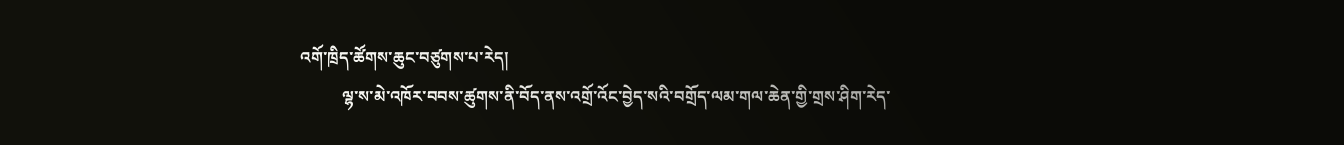འགོ་ཁྲིད་ཚོགས་ཆུང་བཙུགས་པ་རེད།
          ལྷ་ས་མེ་འཁོར་བབས་ཚུགས་ནི་བོད་ནས་འགྲོ་འོང་བྱེད་སའི་བགྲོད་ལམ་གལ་ཆེན་གྱི་གྲས་ཤིག་རེད་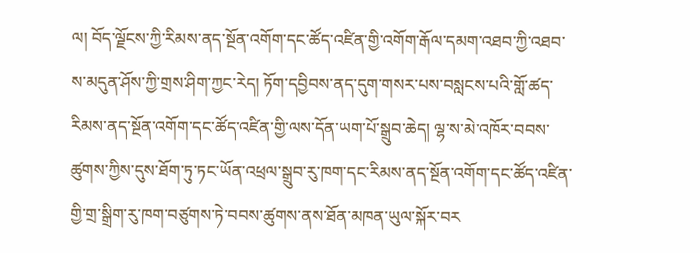ལ། བོད་ལྗོངས་ཀྱི་རིམས་ནད་སྔོན་འགོག་དང་ཚོད་འཛིན་གྱི་འགོག་རྒོལ་དམག་འཐབ་ཀྱི་འཐབ་ས་མདུན་ཤོས་ཀྱི་གྲས་ཤིག་ཀྱང་རེད། ཏོག་དབྱིབས་ནད་དུག་གསར་པས་བསླངས་པའི་གློ་ཚད་རིམས་ནད་སྔོན་འགོག་དང་ཚོད་འཛིན་གྱི་ལས་དོན་ཡག་པོ་སྒྲུབ་ཆེད། ལྷ་ས་མེ་འཁོར་བབས་ཚུགས་ཀྱིས་དུས་ཐོག་ཏུ་ཏང་ཡོན་འཕྲལ་སྒྲུབ་རུ་ཁག་དང་རིམས་ནད་སྔོན་འགོག་དང་ཚོད་འཛིན་གྱི་གྲ་སྒྲིག་རུ་ཁག་བཙུགས་ཏེ་བབས་ཚུགས་ནས་ཐོན་མཁན་ཡུལ་སྐོར་བར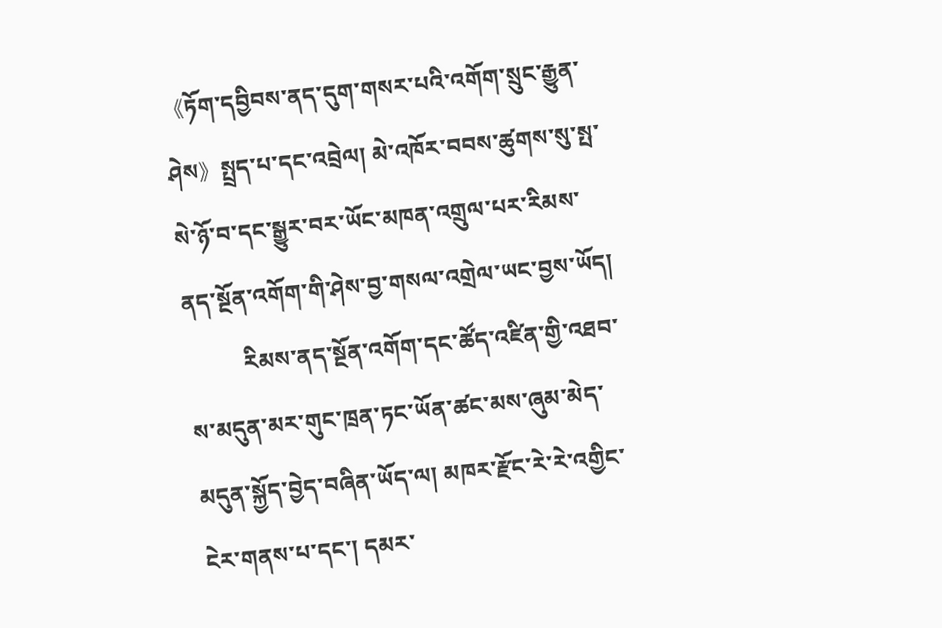《ཏོག་དབྱིབས་ནད་དུག་གསར་པའི་འགོག་སྲུང་རྒྱུན་ཤེས》སྤྲད་པ་དང་འབྲེལ། མེ་འཁོར་བབས་ཚུགས་སུ་སྤ་སེ་ཉོ་བ་དང་སྒྱུར་བར་ཡོང་མཁན་འགྲུལ་པར་རིམས་ནད་སྔོན་འགོག་གི་ཤེས་བྱ་གསལ་འགྲེལ་ཡང་བྱས་ཡོད།
          རིམས་ནད་སྔོན་འགོག་དང་ཚོད་འཛིན་གྱི་འཐབ་ས་མདུན་མར་གུང་ཁྲན་ཏང་ཡོན་ཚང་མས་ཞུམ་མེད་མདུན་སྐྱོད་བྱེད་བཞིན་ཡོད་ལ། མཁར་རྫོང་རེ་རེ་འགྱིང་ངེར་གནས་པ་དང་། དམར་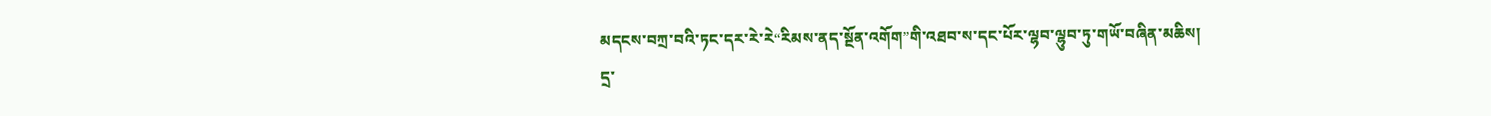མདངས་བཀྲ་བའི་ཏང་དར་རེ་རེ“རིམས་ནད་སྔོན་འགོག”གི་འཐབ་ས་དང་པོར་ལྷབ་ལྷུབ་ཏུ་གཡོ་བཞིན་མཆིས།
དྲ་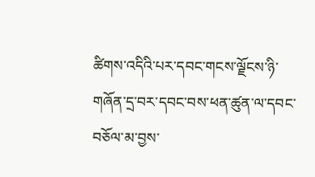ཚིགས་འདིའི་པར་དབང་གངས་ལྗོངས་ཉི་གཞོན་དྲ་བར་དབང་བས་ཕན་ཚུན་ལ་དབང་བཅོལ་མ་བྱས་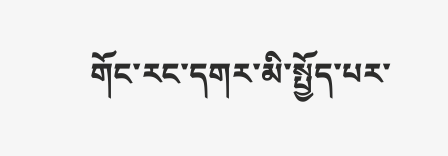གོང་རང་དགར་མི་སྤྱོད་པར་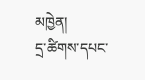མཁྱེན།
དྲ་ཚིགས་དཔང་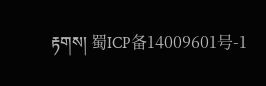རྟགས། 蜀ICP备14009601号-1